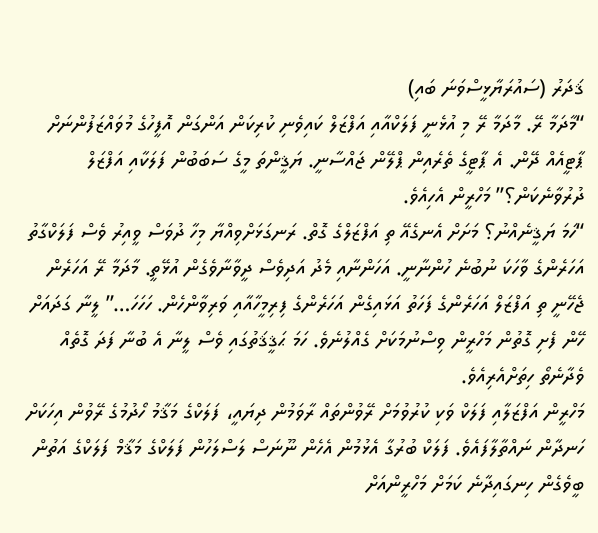ޤަދަރު (ސައުރަޔާޅީސްވަނަ ބައި)
“މާދަމާ ރޭ. މާދަމާ ރޭ މި އުޅެނީ ފަލަކްއާއި އަފްޒަލް ކައިވެނި ކުރިކަން އަންގަން އޮފީހުގެ މުވައްޒަފުންނަށް ޕާޓީއެއް ދޭން. އެ ޕާޓީގެ ތެރެއިން ޕްލޭން ޖައްސާނީ. ޔަޤީންތަ މީގެ ސަބަބުން ފަލަކާއި އަފްޒަލް ދުރުވާނެކަން؟” މަހްރީން އެހިއެވެ.
“ހަމަ ޔަޤީނެއްނު؟ މަށަށް އެނގެއޭ ތި އަފްޒަލްގެ ގޮތް. ރަނގަޅަށްވިއްޔާ މިހާ ދުވަސް ވީއިރު ވެސް ފަލަކްގާތު އަހަރެންގެ ވާހަކަ ނުބުނެ ހުންނާނީ. އަހަންނާއި މެދު އަދިވެސް ދީވާނާވެގެން އުޅޭތީ. މާދަމާ ރޭ އަހަރެން ޖެހޭނީ ތި އަފްޒަލް އަހަރެންގެ ފަހަތު އަޅައިގެން އަހަރެންގެ ފިރިމީހާއާއި ވަރިވާންހެން. ހަހަހަ…” ލީނާ ގަދައަށް ހޭން ފެށި ގޮތުން މަހްރީން ވިސްނުމަކަށް ގެއްލުނެވެ. ހަމަ ޙަޤީޤަތުގައި ވެސް ލީނާ އެ ބުނާ ފަދަ ގޮތެއް ވެދާނެތޯ ހިތަށްއެރިއެވެ.
މަހްރީން އަފްޒަލާއި ފަލަކް ވަކި ކުރުވުމަށް ރޭވުންތައް ރާވަމުން ދިޔައީ، ފަލަކްގެ މަޤާމު ހޯދުމުގެ ރޭވުން އިހަކަށް ހަނދާން ނައްތާލާފައެވެ. ފަލަކް ބުރުގާ އެޅުމުން އެހެން ނޫނަސް ލަސްލަހުން ފަލަކްގެ މަޤާމް ފަލަކްގެ އަތުން ބީވެގެން ހިނގައިދާނެ ކަމަށް މަހްރީންއަށް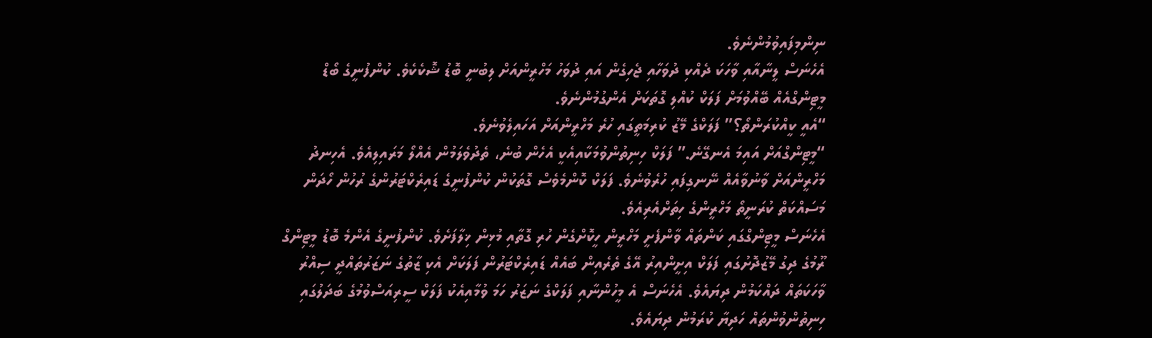ނިންމިފައިވުމުންނެވެ.
އެހެނަސް ލީނާއާއި ވާހަކަ ދެއްކި ދުވަހާއި ޖެހިގެން އައި ދުވަހު މަހްރީންއަށް ލިބުނީ ބޮޑު ޝޮކެކެވެ. ކުންފުނީގެ ބޯޑް މީޓިންގްއެއް ބޭއްވުމަށް ފަލަކް ކުއްލި ގޮތަކަށް އެންގުމުންނެވެ.
“އެއީ ކީއްކުރަންތޯ؟” ފަލަކްގެ މޭޒު ކުރިމަތީގައި ހުރެ މަހްރީންއަށް އަހައިލެވުނެވެ.
“މީޓިންގްއަށް އައިމަ އެނގޭނެ.” ފަލަކް ހިނިތުންވުމަކާއިއެކީ އެހެން ބުނެ، ތެދުވެލަމުން އެއްލޯ މަރައިލިއެވެ. އެހިނދު މަހްރީންއަށް ވާނުވާއެއް ނޭނގިފައި ހުރެވުނެވެ. ފަލަކް ކޮންމެވެސް ގޮތަކުން ކުންފުނީގެ ޑައިރެކްޓަރުންގެ ރުހުން ހޯދަން މަސައްކަތް ކުރަނީތޯ މަހްރީންގެ ހިތަށްއެރިއެވެ.
އެހެނަސް މީޓިންގްގައި ކަންތައް ވާންފެށީ މަހްރީން ހީކޮށްގެން ހުރި ގޮތާއި މުޅިން ޚިލާފަށެވެ. ކުންފުނީގެ އެންމެ ބޮޑު މީޓިންގް ރޫމުގެ ދިގު މޭޒުދޮށުގައި ފަލަކް އިށީންއިރު އޭގެ ތެރެއިން ބައެއް ޑައިރެކްޓަރުން ފަލަކަށް އެކި ޒާތުގެ ނަޒަރުތައްދީ ސިއްރު ވާހަކަތައް ދައްކަމުން ދިޔައެވެ. އެހެނަސް އެ މީހުންނާއި ފަލަކްގެ ނަޒަރު ހަމަ ވުމާއިއެކު ފަލަކް ސީރިއަސްވުމުގެ ބަދަލުގައި ހިނިތުންވުންތައް ހަދިޔާ ކުރަމުން ދިޔައެވެ.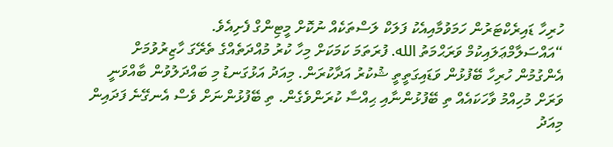ހުރިހާ ޑައިރެކްޓަރުން ހަމަވުމާއިއެކު ފަލަކް ލަސްތަކެއް ނުކޮށް މީޓިންގް ފެށިއެވެ.
“އައްސަލާމްޢަލައިކުމް ވަރަޙްމަތު الله. ފުރަތަމަ ކަމަކަށް މިހާ ކުރު މުއްދަތެއްގެ ތެރޭގަ ހާޒިރުވުމަށް އެންގުމުން ހުރިހާ ބޭފުޅުން ވަޑައިގަތީތީ ޝުކުރު އަދާކުރަން. މިއަދު އަޅުގަނޑު މި ބައްދަލުވުން ބާއްވަނީ ވަރަށް މުހިއްމު ވާހަކައެއް ތި ބޭފުޅުންނާއި ޙިއްސާ ކުރަންވެގެން. ތި ބޭފުޅުންނަށް ވެސް އެނގޭނެ ފަދައިން މިއަދު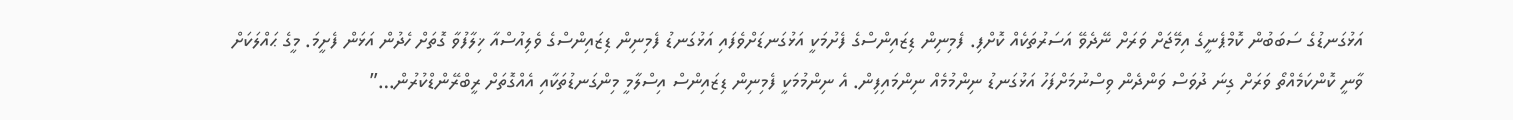އަޅުގަނޑުގެ ސަބަބުން ކޮމްޕެނީގެ އިމޭޖަށް ވަރަށް ނޭދެވޭ އަސަރުތަކެއް ކޮށްފި. ފެމިނިން ޑިޒައިންސްގެ ފެށުމަކީ އަޅުގަނޑަށްވެފައި އަޅުގަނޑު ފެމިނިން ޑިޒައިންސްގެ ވެލިއުސްއާ ޚިލާފުވާ ގޮތަށް ހެދުން އަޅަން ފެށީމަ. މީގެ ޙައްލަކަށް ވާނީ ކޮންކަމެއްތޯ ވަރަށް ގިނަ ދުވަސް ވަންދެން ވިސްނުމަށްފަހު އަޅުގަނޑު ނިންމުމެއް ނިންމައިފިން. އެ ނިންމުމަކީ ފެމިނިން ޑިޒައިންސް އިސްލާމީ މިންގަނޑުތަކާއި އެއްގޮތަށް ރީބްރޭންޑްކުރުން…”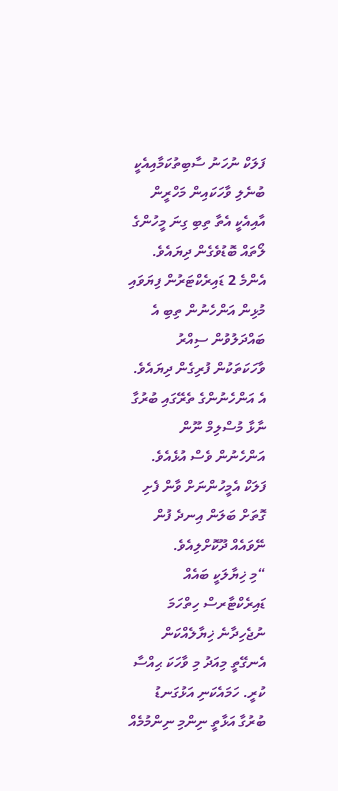ފަލަކް ނުހަނު ސާބިތުކަމާއިއެކީ ބުނެލި ވާހަކައިން މަހްރީން އާއިއެކީ އެތާ ތިބި ގިނަ މީހުންގެ ލޯތައް ބޮޑުވެގެން ދިޔައެވެ. އެންމެ 2 ޑައިރެކްޓަރުން ފިޔަވައި މުޅިން އަންހެނުން ތިބި އެ ބައްދަލުވުން ސިއްރު ވާހަކަތަކުން ފުރިގެން ދިޔައެވެ. އެ އަންހެނުންގެ ތެރޭގައި ބުރުގާ ނާޅާ މުސްލިމް ނޫން އަންހެނުން ވެސް އުޅެއެވެ.
ފަލަކް އެމީހުންނަށް ވާން ފެށި ގޮތަށް ބަލަން އިނދެ ފުން ނޭވައެއް ދޫކޮށްލިއެވެ.
“މި ޚިޔާލަކީ ބައެއް ޑައިރެކްޓާރސް ހިތްހަމަ ނުޖެހިދާނެ ޚިޔާލެއްކަން އެނގޭތީ މިއަދު މި ވާހަކަ ޙިއްސާ ކުރީ. ހަމައެކަނި އަޅުގަނޑު ބުރުގާ އަޅާތީ ނިންމި ނިންމުމެއް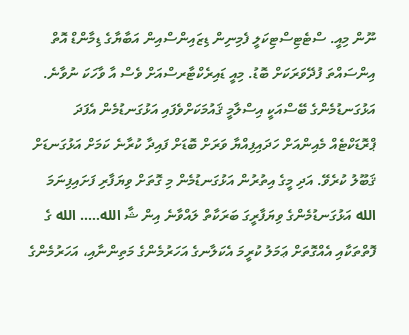ނޫން މިއީ. ސްޓެޓިސްޓިކަލީ ފެމިނިން ޑިޒައިންސްއިން އަބާޔާގެ ޑިމާންޑް އޮތް އިންސައްތަ ފުދޭވަރަކަށް ބޮޑު. މިއީ ޑައިރެކްޓާރސްއަށް ވެސް އާ ވާހަކަ ނުވާނެ. އަޅުގަނޑުމެންގެ ބޭސްއަކީ އިސްލާމީ ޤައުމަކަށްވެފައި އަޅުގަނޑުމެން އެފަދަ ޕްރޮޑަކްޓެއް މެއިންއަށް ހަދައިފިއްޔާ ވަރަށް ބޮޑަށް ފައިދާ ކުރާނެ ކަމަށް އަޅުގަނޑަށް ޤަބޫލު ކުރެވޭ. އަދި މީގެ އިތުރުން އަޅުގަނޑުމެން މި ގޮތަށް ވިޔަފާރި ފަށައިފިނަމަ الله އަޅުގަނޑުމެންގެ ވިޔަފާރީގަ ބަރަކާތް ލައްވާނެ އިން ޝާ الله….. الله ގެ ފޮތްތަކާއި އެއްގޮތަށް ޢަމަލު ކުރީމަ އެކަލާނގެ އަހަރުމެންގެ މަތިންނާއި، އަހަރުމެންގެ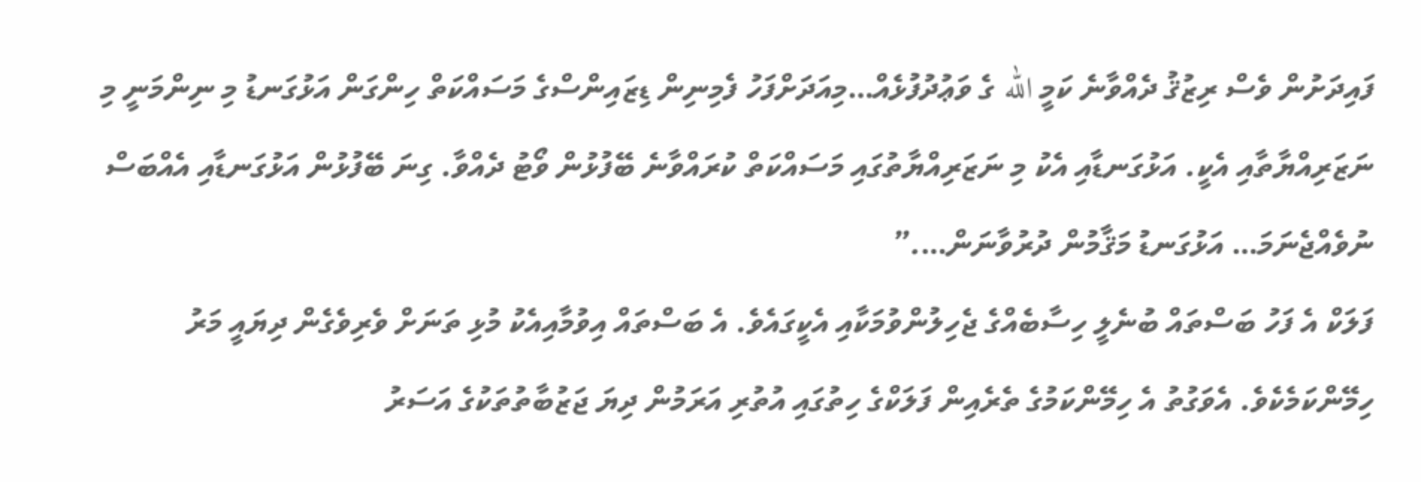ފައިދަށުން ވެސް ރިޒުޤު ދެއްވާނެ ކަމީ الله ގެ ވަޢުދުފުޅެއް…މިއަދަށްފަހު ފެމިނިން ޑިޒައިންސްގެ މަސައްކަތް ހިންގަން އަޅުގަނޑު މި ނިންމަނީ މި ނަޒަރިއްޔާތާއި އެކީ. އަޅުގަނޑާއި އެކު މި ނަޒަރިއްޔާތުގައި މަސައްކަތް ކުރައްވާނެ ބޭފުޅުން ވޯޓު ދެއްވާ. ގިނަ ބޭފުޅުން އަޅުގަނޑާއި އެއްބަސް ނުވެއްޖެނަމަ… އަޅުގަނޑު މަޤާމުން ދުރުވާނަން….”
ފަލަކް އެ ފަހު ބަސްތައް ބުނެލީ ހިސާބެއްގެ ޖެހިލުންވުމަކާއި އެކީގައެވެ. އެ ބަސްތައް އިވުމާއިއެކު މުޅި ތަނަށް ވެރިވެގެން ދިޔައީ މަރު ހިމޭންކަމެކެވެ. އެވަގުތު އެ ހިމޭންކަމުގެ ތެރެއިން ފަލަކްގެ ހިތުގައި އުތުރި އަރަމުން ދިޔަ ޖަޒުބާތުތަކުގެ އަސަރު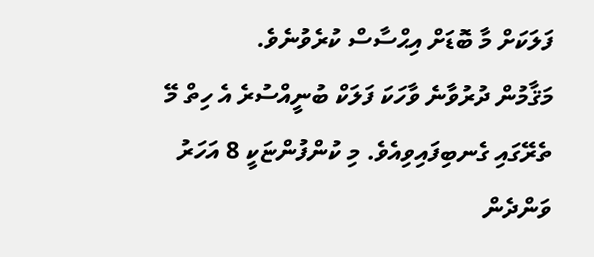ފަލަކަށް މާ ބޮޑަށް އިޙްސާސް ކުރެވުނެވެ.
މަޤާމުން ދުރުވާނެ ވާހަކަ ފަލަކް ބުނީއްސުރެ އެ ހިތް މޭ ތެރޭގައި ގެނބިފައިވިއެވެ. މި ކުންފުންޏަކީ 8 އަހަރު ވަންދެން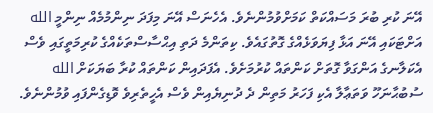އޭނަ ކުރި ބުރަ މަސައްކަތް ކަމަށްވުމުންނެވެ. އެހެނަސް އޭނަ މިފަދަ ނިންމުމެއް ނިންމީ الله އަށްޓަކައި އޭނަ އަޅާ ފިޔަވަޅެއްގެ ގޮތުގައެވެ. ކިތަންމެ ދަތި އިޙްސާސްތަކެއްގެ ކުރިމަތީގައި ވެސް އެކަލާނގެ އަންގަވާ ގޮތަށް ކަންތައް ކުރުމަށެވެ. އެފަދައިން ކަންތައް ކުރާ ބަޔަކަށް الله ސުބުޙާނަހޫ ވަތަޢާލާ އެކި ފަހަރު މަތިން ދެ ދުނިޔެއިން ވެސް އެހީތެރިވެ ވޮޑިގެންފައި ވުމުންނެވެ.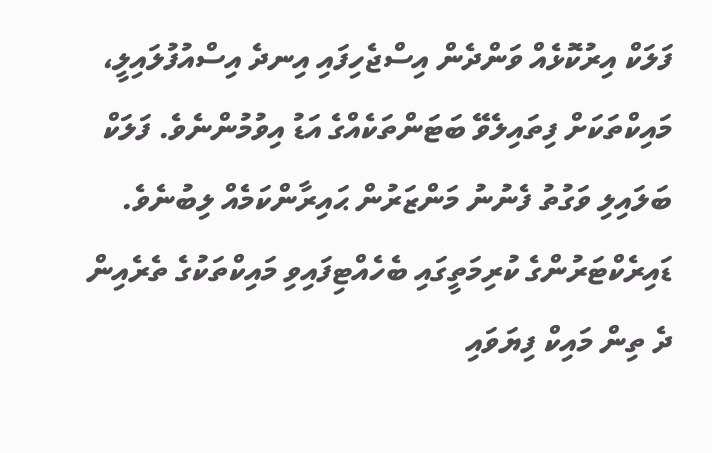ފަލަކް އިރުކޮޅެއް ވަންދެން އިސްޖެހިފައި އިނދެ އިސްއުފުލައިލީ، މައިކްތަކަށް ފިތައިލެވޭ ބަޓަންތަކެއްގެ އަޑު އިވުމުންނެވެ. ފަލަކް ބަލައިލި ވަގުތު ފެނުނު މަންޒަރުން ޙައިރާންކަމެއް ލިބުނެވެ. ޑައިރެކްޓަރުންގެ ކުރިމަތީގައި ބެހެއްޓިފައިވި މައިކްތަކުގެ ތެރެއިން ދެ ތިން މައިކް ފިޔަވައި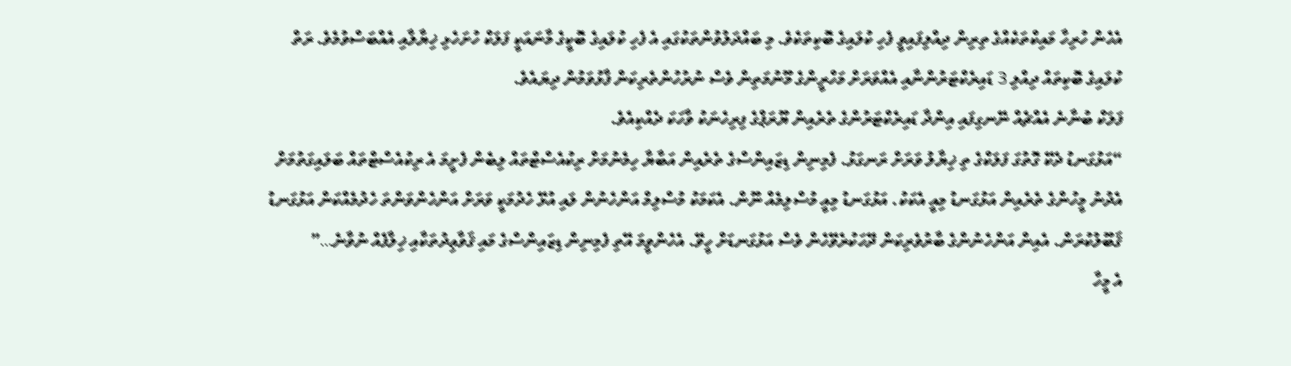އެހެން ހުރިހާ މައިކްތަކެއްގެ ތިރިން ދިއްލިފައިވީ ފެހި ކުލައިގެ ބޮކިތަކެވެ. މި ބައްދަލުވުންތަކުގައި އެ ފެހި ކުލައިގެ ބޮކީގެ މާނައަކީ ފަލަކް ހުށަހެޅި ޚިޔާލާއި އެއްބަސްވުމެވެ. ރަތް ކުލައިގެ ބޮކިތައް ދިއްލި 3 ޑައިރެކްޓަރުންނާއި އެއްވަރަށް މަހްރީންގެ މޫނުމަތިން ވެސް ނުރުހުންތެރިކަން ފާޅުވަމުން ދިޔައެވެ.
ފަލަކް ބުނާނެ އެއްޗެއް ނޭނގިފައި އިންދާ ޑައިރެކްޓަރުންގެ ތެރެއިން ޔޫރަޕްގެ ފިރިހެނަކު ވާހަކަ ދެއްކިއެވެ.
“އަޅުގަނޑު ދެކޭ ގޮތުގަ ފަލަކްގެ ތި ޚިޔާލު ވަރަށް ރަނގަޅު. ފެމިނިން ޑިޒައިންސްގެ ތެރެއިން އަބާޔާ ހިމެނުމަށް ރިކުއެސްޓްތައް ލިބެން ފެށީމަ އެ ރިކުއެސްޓްތައް ބަލައިގަތުމަށް އެދުނު މީހުންގެ ތެރެއިން އަޅުގަނޑު މިއީ އެކަކު. އަޅުގަނޑު މިއީ މުސްލިމެއް ނޫން. އެކަމަކު މުސްލިމް އަންހެނުން ލައި އުޅޭ ހެދުމަކީ ވަރަށް އަންހެންވަންތަ ހެދުމެއްކަން އަޅުގަނޑު ޤަބޫލުކުރަން. އެއިން އަންހެނުންގެ ބާރުވެރިކަން ދޭހަކުރެވޭހެން ވެސް އަޅުގަނޑަށް ހީވޭ. އެހެންވީމަ އޭތި ފެމިނިން ޑިޒައިންސްގެ މައި ޤަވާޢިދުތަކާއި ޚިލާފެއް ނުވާނެ…”
އެ މީހާ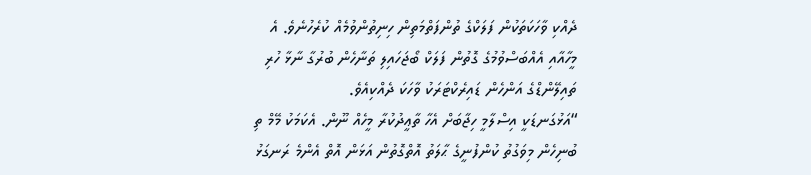ދެއްކި ވާހަކަތަކުން ފަލަކްގެ ތުންފަތްމަތިން ހިނިތުންވުމެއް ކުރެހުނެވެ. އެ މީހާއާއި އެއްބަސްވުމުގެ ގޮތުން ފަލަކް ބޯޖަހައިލި ތަނާހެން ބުރުގާ ނާޅާ ހުރި ތައިލޭންޑްގެ އަންހެން ޑައިރެކްޓަރަކު ވާހަކަ ދެއްކިއެވެ.
“އަޅުގަނޑަކީ އިސްލާމީ ހިޖާބަށް އެހާ ތާޢީދުކުރާ މީހެއް ނޫން. އެކަމަކު މޭމް ތި ބުނިހެން މިވަގުތު ކުންފުނީގެ ޙާލަތު އޮތްގޮތުން އަޅަން އޮތް އެންމެ ރަނގަޅު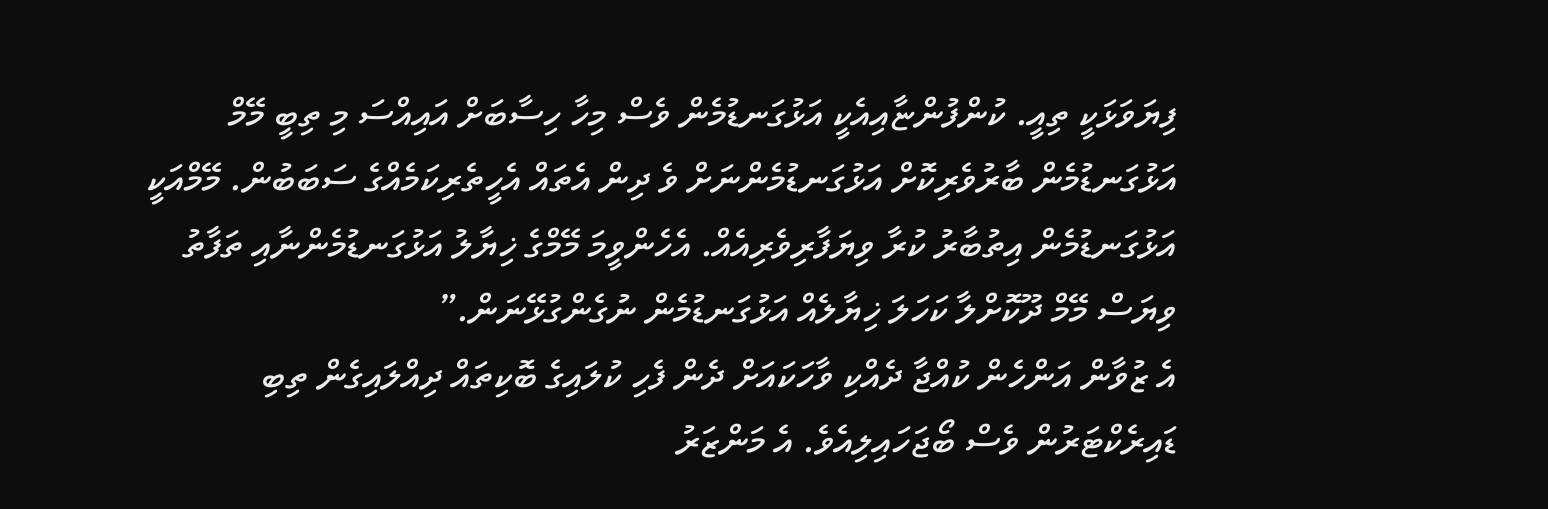ފިޔަވަޅަކީ ތިއީ. ކުންފުންޏާއިއެކީ އަޅުގަނޑުމެން ވެސް މިހާ ހިސާބަށް އައިއްސަ މި ތިބީ މޭމް އަޅުގަނޑުމެން ބާރުވެރިކޮށް އަޅުގަނޑުމެންނަށް ވެ ދިން އެތައް އެހީތެރިކަމެއްގެ ސަބަބުން. މޭމްއަކީ އަޅުގަނޑުމެން އިތުބާރު ކުރާ ވިޔަފާރިވެރިއެއް. އެހެންވީމަ މޭމްގެ ޚިޔާލު އަޅުގަނޑުމެންނާއި ތަފާތު ވިޔަސް މޭމް ދޫކޮށްލާ ކަހަލަ ޚިޔާލެއް އަޅުގަނޑުމެން ނުގެންގުޅޭނަން.”
އެ ޒުވާން އަންހެން ކުއްޖާ ދެއްކި ވާހަކައަށް ދެން ފެހި ކުލައިގެ ބޮކިތައް ދިއްލައިގެން ތިބި ޑައިރެކްޓަރުން ވެސް ބޯޖަހައިލިއެވެ. އެ މަންޒަރު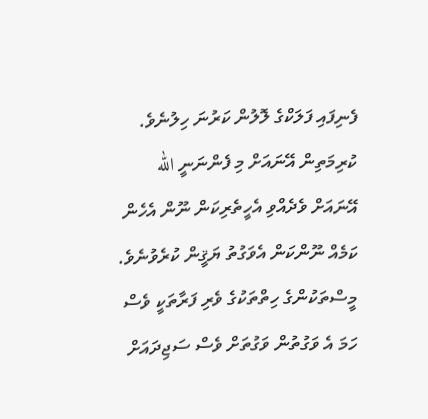ފެނިފައި ފަލަކްގެ ލޮލުން ކަރުނަ ހިލުނެވެ. ކުރިމަތިން އޭނައަށް މި ފެންނަނީ الله އޭނައަށް ވެދެއްވި އެހީތެރިކަން ނޫން އެހެން ކަމެއް ނޫންކަން އެވަގުތު ޔަޤީން ކުރެވުނެވެ. މީސްތަކުންގެ ހިތްތަކުގެ ވެރި ފަރާތަކީ ވެސް ހަމަ އެ ވަގުތުން ވަގުތަށް ވެސް ސަޖިދައަށް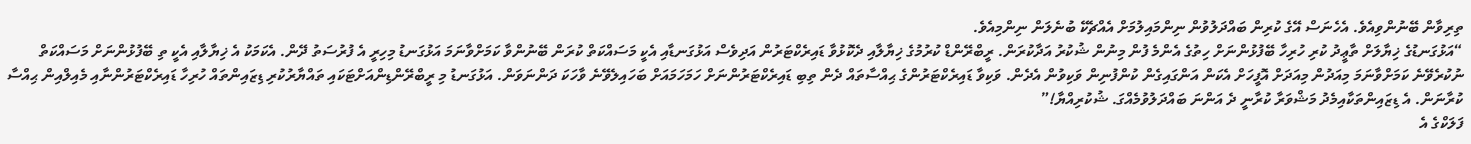ތިރިވާން ބޭނުންވިއެވެ. އެހެނަސް އޭގެ ކުރިން ބައްދަލުވުން ނިންމައިލުމަށް އެއްޗެކޭ ބުނެލަން ނިންމިއެވެ.
“އަޅުގަނޑުގެ ޚިޔާލަށް ތާޢީދު ކުރި ހުރިހާ ބޭފުޅުންނަށް ހިތުގެ އެންމެ ފުން މިނުން ޝުކުރު އަދާކުރަން. ރީބްރޭންޑް ކުރުމުގެ ޚިޔާލާއި ދެކޮޅުވާ ޑައިރެކްޓަރުން އަދިވެސް އަޅުގަނޑާއި އެކީ މަސައްކަތް ކުރަން ބޭނުންވާ ކަމަށްވާނަމަ އަޅުގަނޑު މިހިރީ އެ ފުރުސަތު ދޭން. އެކަމަކު އެ ޚިޔާލާއި އެކީ ތި ބޭފުޅުންނަށް މަސައްކަތް ނުކުރެވޭނެ ކަމަށްވާނަމަ މިއަދުން މިއަދަށް އޮފީހަށް އެކަން އަންގައިގެން ކުންފުނިން ވަކިވުން އެދެން. ވަކިވާ ޑައިރެކްޓަރުންގެ ޙިއްސާތައް ދެން ތިބި ޑައިރެކްޓަރުންނަށް ހަމަހަމައަށް ބަހައިލެވޭނެ ވާހަކަ ދަންނަވަން. އަޅުގަނޑު މި ރީބްރޭންޑިންއަށްޓަކައި ތައްޔާރުކުރި ޑިޒައިންތައް ހުރިހާ ޑައިރެކްޓަރުންނާއި މެއިލްއިން ޙިއްސާ ކުރާނަން. އެ ޑިޒައިންތަކާއިމެދު މަޝްވަރާ ކުރާނީ ދެ އަންނަ ބައްދަލުވުމެއްގަ. ޝުކުރިއްޔާ!”
ފަލަކްގެ އެ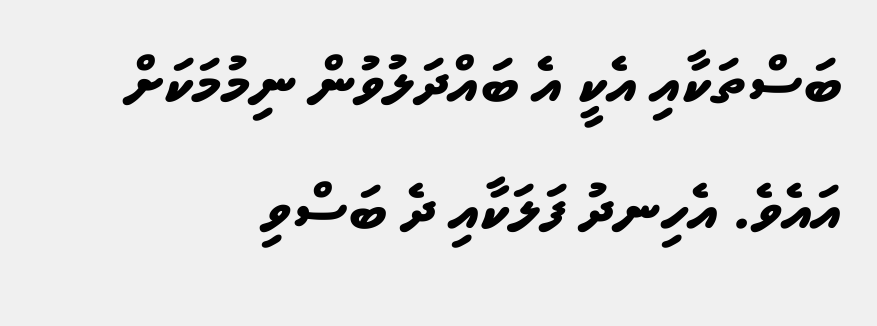ބަސްތަކާއި އެކީ އެ ބައްދަލުވުން ނިމުމަކަށް އައެވެ. އެހިނދު ފަލަކާއި ދެ ބަސްވި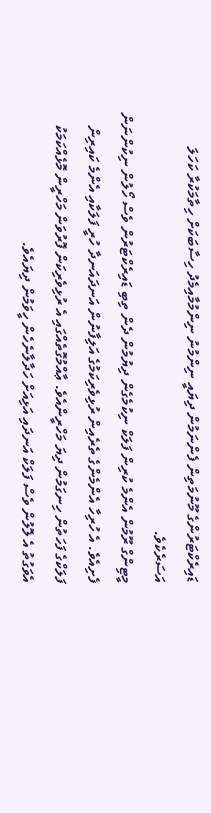ޑައިރެކްޓަރުންގެ މޫނުމަތިން ފެންނަމުން ދިޔައީ ނިންމުނު ނިންމުމާއިމެދު ހިސާބަކަށް ހިތާމަކުރާ ކަހަލަ އަސަރެކެވެ.
މީޓިންގް ރޫމުން އެންމެ ކުރިން ފަލަކް ނިކުމެގެން ދިޔުމުން ދެން ތިބި ޑައިރެކްޓަރުން ވެސް ހޯލުން ނިކުންނަން ފެށިއެވެ. އެ ހުރިހާ އެންމެންގެ ތެރެއިން ރުޅިވެރިކަމުގެ އަލިފާނުން އަނދައަނދާ ހުރީ ފަލަކާއި އެންމެ ކައިރިން ފަލަކްގެ ފަހަތުން ހިނގަމުން ދިޔަ މަހްރީންއެވެ. ޢާއްމުގޮތެއްގައި އެ ރުޅިވެރިކަން ފޮރުވަން މަހްރީން މޮޅެއްކަމަކު އެވަގުތު އެ ލޮލުން ވެސް ފަލަކް އަނދައި އަޅިއަށް ހަދާލާނެހެން ހީވަމުން ދިޔައެވެ.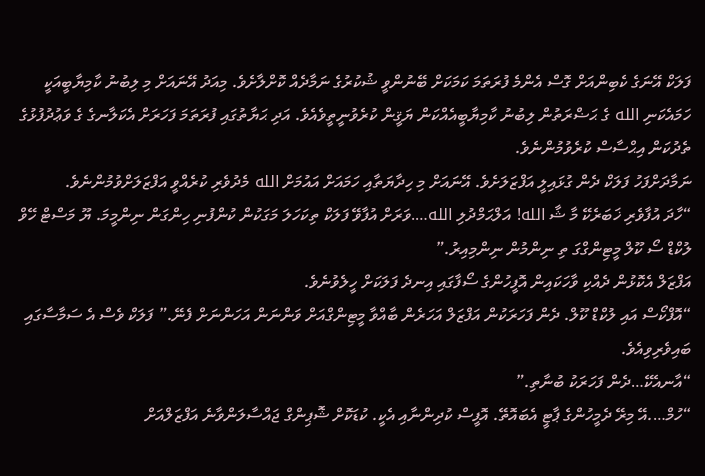ފަލަކް އޭނަގެ ކެބިންއަށް ގޮސް އެންމެ ފުރަތަމަ ކަމަކަށް ބޭނުންވީ ޝުކުރުގެ ނަމާދެއް ކޮށްލާށެވެ. މިއަދު އޭނައަށް މި ލިބުނު ކާމިޔާބީއަކީ ހަމައެކަނި الله ގެ ޙަޟްރަތުން ލިބުނު ކާމިޔާބީއެއްކަން ޔަޤީން ކުރެވުނީތީވެއެވެ. އަދި ޙަޔާތުގައި ފުރަތަމަ ފަހަރަށް އެކަލާނގެ ގެ ވަޢުދުފުޅުގެ ތެދުކަން އިޙްސާސް ކުރެވުމުންނެވެ.
ނަމާދަށްފަހު ފަލަކް ދެން ގުޅައިލީ އަފްޒަލަށެވެ. އޭނައަށް މި ހިދާޔަތާއި ހަމައަށް އައުމަށް الله މެދުވެރި ކުރެއްވީ އަފްޒަލަށްވުމުންނެވެ.
“ހާދަ އުފާވެރި ޚަބަރެކޭ މާ ޝާ الله! އަލްޙަމްދުލި الله….ވަރަށް އުފާވޭ ފަލަކް ތިކަހަލަ މަގަކުން ކުންފުނި ހިންގަން ނިންމީމަ. ޔޫ މަސްޓް ހޭވް ލުކްޑް ސޯ ކޫލް މީޓިންގްގަ ތި ނިންމުން ނިންމިއިރު.”
އަފްޒަލް އެކޮޅުން ދެއްކި ވާހަކައިން އޮފީހުންގެ ސޯފާގައި އިނދެ ފަލަކަށް ހީލެވުނެވެ.
“އޮފްކޯސް އައި ލުކްޑް ކޫލް. ދެން ފަހަރަކުން އަފްޒަލް އަހަރެން ބާއްވާ މީޓިންގްއަށް ވަންނަން އަހަންނަށް ފެނޭ.” ފަލަކް ވެސް އެ ސަމާސާގައި ބައިވެރިވިއެވެ.
“އާނއެކޭ…ދެން ފަހަރަކު ބުނާތި.”
“ހުމް….އޭ މިރޭ ދެމީހުންގެ ޕާޓީ އެބައޮތޭ. އޮފީސް ކުދިންނާއި އެކީ. ކުޑަކޮށް ޝޮޕިންގް ޖައްސާލަންވާނެ އަފްޒަލްއަށް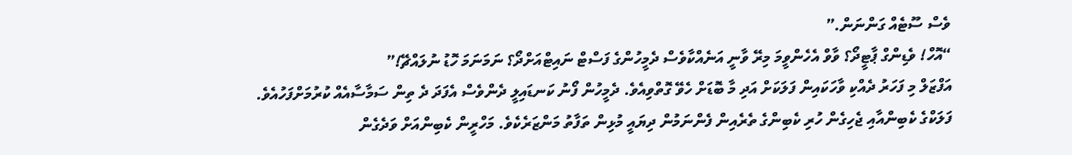ވެސް ސޫޓެއް ގަންނަން.”
“އޮހް! ވެޑިންގް ޕާޓީދޯ؟ ވާވް އެހެންވީމަ މިރޭ ވާނީ އަނެއްކާވެސް ދެމީހުންގެ ފަސްޓް ނައިޓްއަށްދޯ؟ ނަމަނަމަ ހޮޑު ނުލައްޗޭ!”
އަފްޒަލް މި ފަހަރު ދެއްކި ވާހަކައިން ފަލަކަށް އަދި މާ ބޮޑަށް ހެވޭ ގޮތްވިއެވެ. ދެމީހުން ފޯނު ކަނޑައިލީ ދެންވެސް އެފަދަ ދެ ތިން ސަމާސާއެއް ކުރުމަށްފަހުއެވެ.
ފަލަކްގެ ކެބިންއާއި ޖެހިގެން ހުރި ކެބިންގެ ތެރެއިން ފެންނަމުން ދިޔައީ މުޅިން ތަފާތު މަންޒަރެކެވެ. މަހްރީން ކެބިންއަށް ވަދެގެން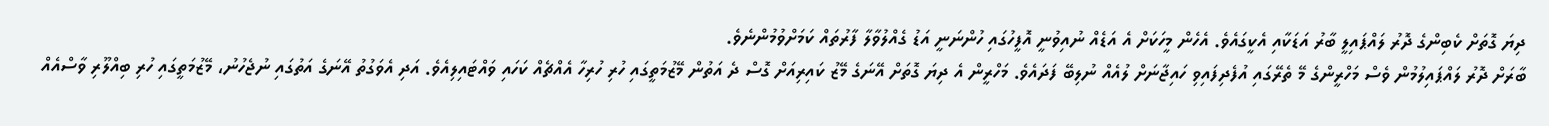ދިޔަ ގޮތަށް ކެބިންގެ ދޮރު ލައްޕައިލީ ބާރު އަޑަކާއި އެކީގައެވެ. އެހެން މީހަކަށް އެ އަޑެއް ނުއިވުނީ އޮފީހުގައި ހުންނަނީ އަޑު ގެއްލުވާލާ ފާރުތައް ކަމަށްވުމުންނެވެ.
ބާރަށް ދޮރު ލައްޕައިލުމުން ވެސް މަހްރީންގެ މޭ ތެރޭގައި އުފެދިފައިވި ހައިޖާނަށް ލުއެއް ނުލިބޭ ފަދައެވެ. މަހްރީން އެ ދިޔަ ގޮތަށް އޭނަގެ މޭޒު ކައިރިއަށް ގޮސް ދެ އަތުން މޭޒުމަތީގައި ހުރި ހުރިހާ އެއްޗެއް ކަހައި ވައްޓައިލިއެވެ. އަދި އެވަގުތު އޭނަގެ އަތުގައި ނުޖެހުނު، މޭޒުމަތީގައި ހުރި ބިއްލޫރި ވާސްއެއް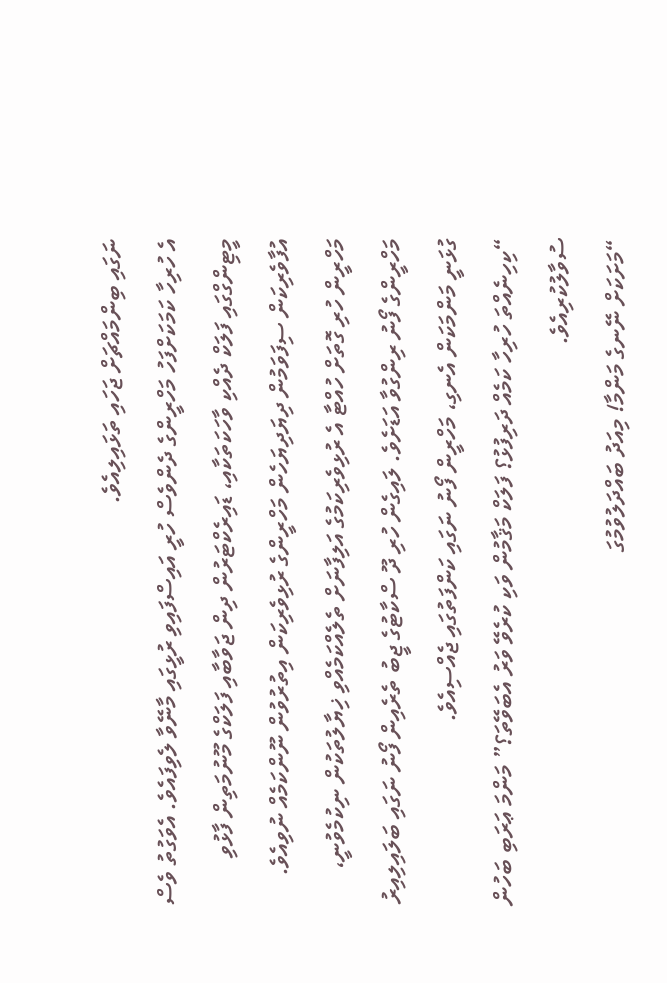ނަގައި ބިންމައްޗަށް ޖަހައި ތަޅައިލިއެވެ.
އެ ހުރިހާ ކަމަކަށްފަހު މަހްރީންގެ ދެންވެސް ހުރީ އައިސްފައިވި ރުޅީގައި މާނޭވާ ލެވިފައެވެ. އެވަގުތު ވެސް މީޓިންގްގައި ފަލަކް ދެއްކި ވާހަކަތަކާއި، ޑައިރެކްޓަރުން ދިން ޖަވާބާއި ފަލަކްގެ މޫނުމަތިން ފާޅުވި އުފާވެރިކަން ސިފަވަމުން ދިޔަދިޔަހެން މަހްރީންގެ ރުޅިވެރިކަން އިތުރުވުން ނޫންކަމެއް ނުވިއެވެ.
މަހްރީން ހުރި ގޮތަށް ހުއްޓާ އެ ރުޅިވެރިކަމުގެ އަލިފާނަށް ތެލެއްކަމެއްވި ޚިޔާލުތަކުން ނިކުމެވުނީ، މަހްރީންގެ ފޯނު ރިންގުވާ އަޑަށެވެ. ލައިގެން ހުރި ދޫ ސްކާޓުގެ ޖީބު ތެރެއިން ފޯނު ނަގައި ބަލައިލިއިރު ގުޅަނީ މަންމަކަން އެނގި، މަހްރީން ފޯނު ނަގައި ކަންފަތުގައި ޖެއްސިއެވެ.
“ކިހިނެއްތަ ހުރިހާ ކަމެއް ދަރިފުޅު؟ ފަލަކް މަޤާމުން ވަކި ކުރެވޭ ވަރު އެބަވޭތަ؟” މަންމަ ޢަރަބި ބަހުން ސުވާލުކުރިއެވެ.
“މަށަކަށް ނޭނގެ މަންމާ! މިއަދު ބައްދަލުވުމުގަ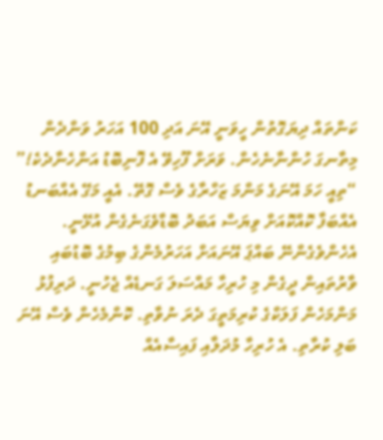ކަންތައް ދިޔަގޮތުން ހީވަނީ އޭނަ އަދި 100 އަހަރު ވަންދެން މިތާނގަ ހުންނާނެހެން. ވަރަށް ފޫހިވޭ އެ ފޮނިބޮޑު އަންހެނާދެކެ!”
“ތިއީ ހަމަ އޭނަގެ މަންމަ ޒަހްރާގެ ވެސް ގޮތޭ. އެއީ މަގޭ އެއްބަނޑު އެއްބަފާ ކޮއްކޮއަށް ވިޔަސް އަބަދު ބޮޑާވެގަނެގެން އުޅޭނީ. އެހެންވެގެންނޭ ބައްޕަ އޭނައަށް އަހަރުމެންގެ ބިމުގެ ބޮޑުބައި ވާރުތައިން ދީގެން މި ހުރިހާ މައްސަލަ ގަނޑެއް ޖެހުނީ. ދަރިފުޅު މަންމަހެން ފަލަކްގެ ކުރިމަތީގަ ދެރަ ނުވާތި. ކޮންމެހެން ވެސް އޭނަ ބަލި ކުރާތި. އެ ހުރިހާ މުދަލާއި ފައިސާއެއް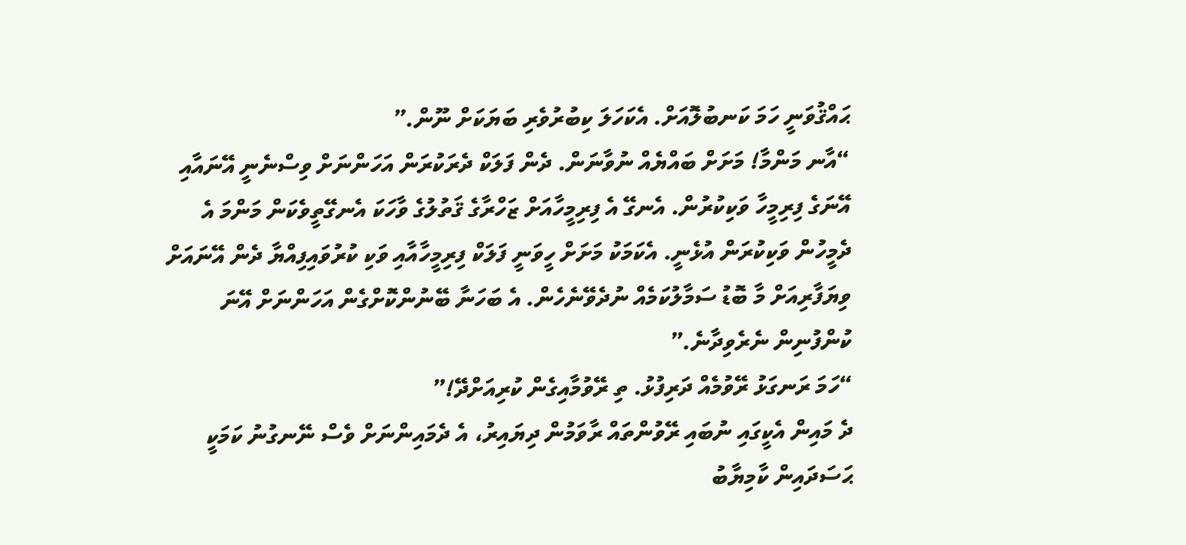ޙައްޤުވަނީ ހަމަ ކަނބުލޮއަށް. އެކަހަލަ ކިބުރުވެރި ބަޔަކަށް ނޫން.”
“އާނ މަންމާ! މަށަށް ބައްޔެއް ނުވާނަން. ދެން ފަލަކް ދެރަކުރަން އަހަންނަށް ވިސްނެނީ އޭނައާއި އޭނަގެ ފިރިމީހާ ވަކިކުރުން. އެނގޭ އެ ފިރިމީހާއަށް ޒަހްރާގެ ޤަތުލުގެ ވާހަކަ އެނގޭތީވެކަން މަންމަ އެ ދެމީހުން ވަކިކުރަން އުޅެނީ. އެކަމަކު މަށަށް ހީވަނީ ފަލަކް ފިރިމީހާއާއި ވަކި ކުރުވައިފިއްޔާ ދެން އޭނައަށް ވިޔަފާރިއަށް މާ ބޮޑު ސަމާލުކަމެއް ނުދެވޭނެހެން. އެ ބަހަނާ ބޭނުންކޮށްގެން އަހަންނަށް އޭނަ ކުންފުނިން ނެރެވިދާނެ.”
“ހަމަ ރަނގަޅު ރޭވުމެއް ދަރިފުޅު. ތި ރޭވުމާއިގެން ކުރިއަށްދޭ!”
ދެ މައިން އެކީގައި ނުބައި ރޭވުންތައް ރާވަމުން ދިޔައިރު، އެ ދެމައިންނަށް ވެސް ނޭނގުނު ކަމަކީ ޙަސަދައިން ކާމިޔާބު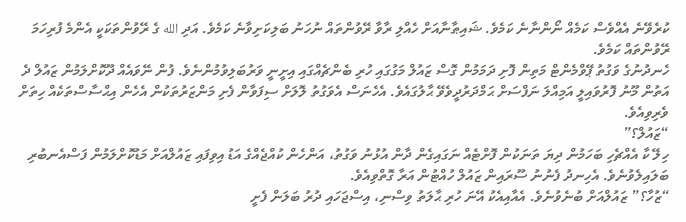ކުރެވޭނެ އެއްވެސް ކަމެއް ނޯންނާނެ ކަމެވެ. ޝައިޠާނާއަށް ހެއްލި ރާވާ ރޭވުންތައް ނުހަނު ބަލިކަށިވާނެ ކަމެވެ. އަދި الله ގެ ރޭވުންތަކަކީ އެންމެ ފުރިހަމަ ރޭވުންތައް ކަމެވެ.
ހެނދުނުގެ ވަގުތު ޕޭވްމެންޓް މަތިން ފޮށި ދަމަމުން ގޮސް ޒައުލް މަގުގައި ހުރި ބެންޗެއްގައި އިށީނީ ވަރުބަލިވުމުންނެވެ. ފުން ނޭވައެއް ދޫކޮށްލަމުން ޒައުލް ދެ އަތުން މޫނު ފޮރުވައިލީ އަމިއްލަ ނަފްސަށް ޙަމްދަރުދީވެވޭ ޙާލުގައެވެ. އެހެނަސް އެވަގުތު ލޮލަށް ސިފަވާން ފެށި މަންޒަރުތަކުން އެހެން އިޙްސާސްތަކެއް ހިތަށް ވެރިވިއެވެ.
“ޒައުލް؟”
ހިލޭ ކާ އެއްޗެހި ބަހަމުން ދިޔަ ތަނަކުން ފޮށްޓެއް ނަގައިގެން ދާން އުޅުނު ވަގުތު، އަންހެން ކުއްޖެއްގެ އަޑު އިވިފައި ޒައުލްއަށް މަޑުކޮށްލަމުން ފަސްއެނބުރި ބަލައިލެވުނެވެ. އެހިނދު ފެނުނު ސޫރައިން ޒައުލް ހުއްޓުން އަރާ ގޮތްވިއެވެ.
“ޒުހާ؟” ޒައުލްއަށް ބުނެވުނެވެ. އެއާއިއެކު އޭނަ ހުރި ޙާލަތު ވިސްނި، އިސްޖަހައި ދުރު ބަލަން ފެށީ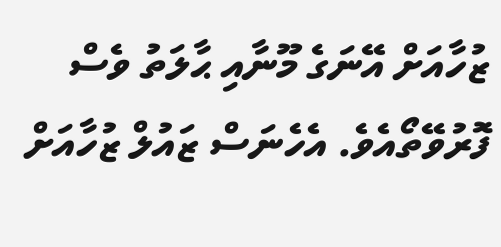ޒުހާއަށް އޭނަގެ މޫނާއި ޙާލަތު ވެސް ފޮރުވޭތޯއެވެ. އެހެނަސް ޒައުލް ޒުހާއަށް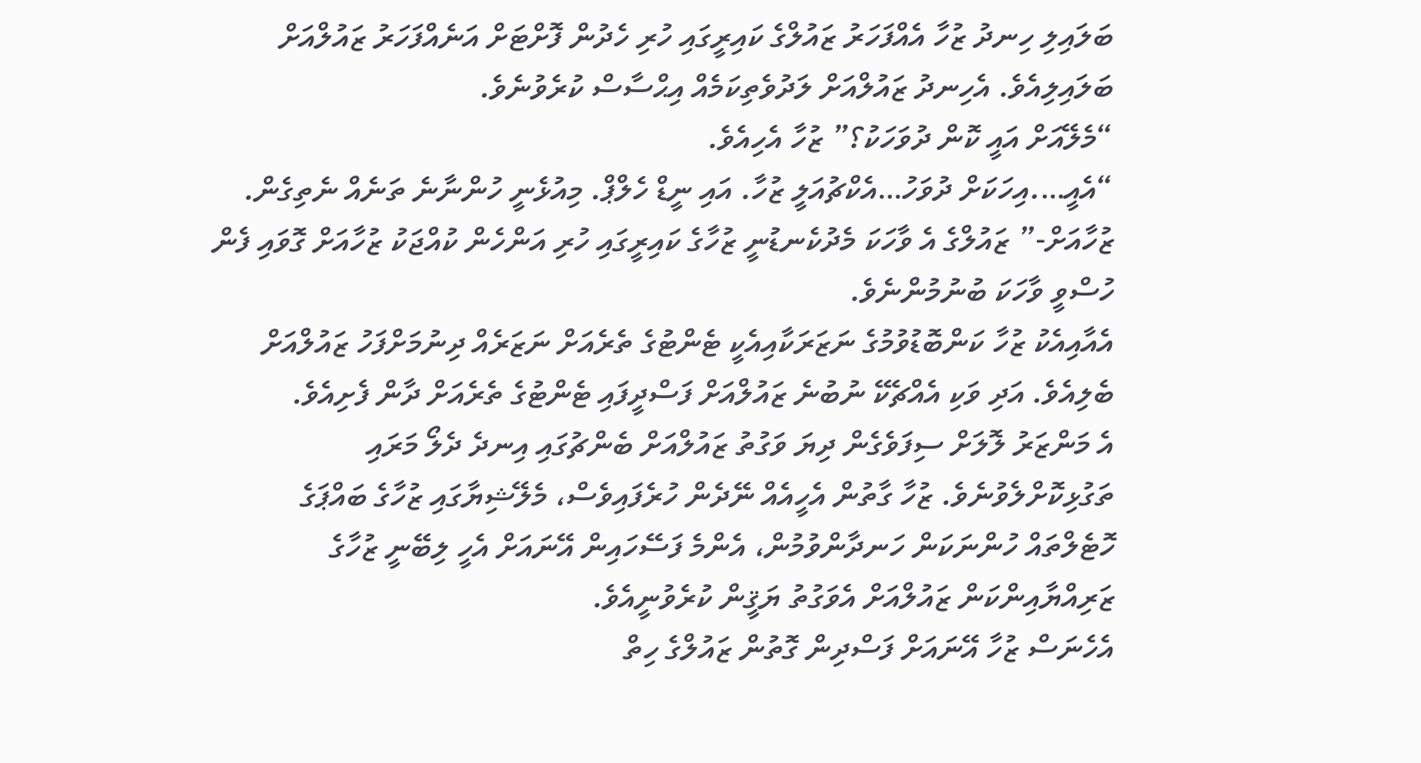ބަލައިލި ހިނދު ޒުހާ އެއްފަހަރު ޒައުލްގެ ކައިރީގައި ހުރި ހެދުން ފޮށްޓަށް އަނެއްފަހަރު ޒައުލްއަށް ބަލައިލިއެވެ. އެހިނދު ޒައުލްއަށް ލަދުވެތިކަމެއް އިޙްސާސް ކުރެވުނެވެ.
“މެލޭއަށް އައީ ކޮން ދުވަހަކު؟” ޒުހާ އެހިއެވެ.
“އެއީ….އިހަކަށް ދުވަހު…އެކްޗުއަލީ ޒުހާ. އައި ނީޑް ހެލްޕް. މިއުޅެނީ ހުންނާނެ ތަނެއް ނެތިގެން. ޒުހާއަށް-” ޒައުލްގެ އެ ވާހަކަ މެދުކެނޑުނީ ޒުހާގެ ކައިރީގައި ހުރި އަންހެން ކުއްޖަކު ޒުހާއަށް ގޮވައި ފެން ހުސްވީ ވާހަކަ ބުނުމުންނެވެ.
އެއާއިއެކު ޒުހާ ކަންބޮޑުވުމުގެ ނަޒަރަކާއިއެކީ ޓެންޓުގެ ތެރެއަށް ނަޒަރެއް ދިނުމަށްފަހު ޒައުލްއަށް ބެލިއެވެ. އަދި ވަކި އެއްޗެކޭ ނުބުނެ ޒައުލްއަށް ފަސްދީފައި ޓެންޓުގެ ތެރެއަށް ދާން ފެށިއެވެ.
އެ މަންޒަރު ލޮލަށް ސިފަވެގެން ދިޔަ ވަގުތު ޒައުލްއަށް ބެންޗުގައި އިނދެ ދެލޯ މަރައި ތަގުޅިކޮށްލެވުނެވެ. ޒުހާ ގާތުން އެހީއެއް ނޭދެން ހުރެފައިވެސް، މެލޭޝިޔާގައި ޒުހާގެ ބައްޕަގެ ހޮޓެލްތައް ހުންނަކަން ހަނދާންވުމުން، އެންމެ ފަސޭހައިން އޭނައަށް އެހީ ލިބޭނީ ޒުހާގެ ޒަރިއްޔާއިންކަން ޒައުލްއަށް އެވަގުތު ޔަޤީން ކުރެވުނީއެވެ.
އެހެނަސް ޒުހާ އޭނައަށް ފަސްދިން ގޮތުން ޒައުލްގެ ހިތް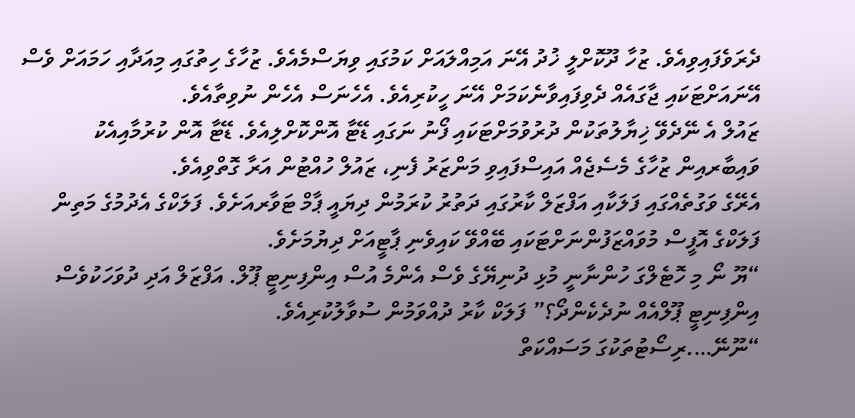ދެރަވެފައިވިއެވެ. ޒުހާ ދޫކޮށްލީ ޚުދު އޭނަ އަމިއްލައަށް ކަމުގައި ވިޔަސްމެއެވެ. ޒުހާގެ ހިތުގައި މިއަދާއި ހަމައަށް ވެސް އޭނައަށްޓަކައި ޖާގައެއް ދެވިފައިވާނެކަމަށް އޭނަ ހީކުރިއެވެ. އެހެނަސް އެހެން ނުވިތާއެވެ.
ޒައުލް އެ ނޭދެވޭ ޚިޔާލުތަކުން ދުރުވުމަށްޓަކައި ފޯނު ނަގައި ޑޭޓާ އޮންކޮށްލިއެވެ. ޑޭޓާ އޮން ކުރުމާއިއެކު ވައިބާރއިން ޒުހާގެ މެސެޖެއް އައިސްފައިވި މަންޒަރު ފެނި، ޒައުލް ހުއްޓުން އަރާ ގޮތްވިއެވެ.
އެރޭގެ ވަގުތެއްގައި ފަލަކާއި އަފްޒަލް ކާރުގައި ދަތުރު ކުރަމުން ދިޔައީ ޕާމް ޓަވާރއަށެވެ. ފަލަކްގެ އެދުމުގެ މަތިން ފަލަކްގެ އޮފީސް މުވައްޒަފުންނަށްޓަކައި ބޭއްވޭ ކައިވެނި ޕާޓީއަށް ދިޔުމަށެވެ.
“ޔޫ ނޯ މި ހޮޓެލްގަ ހުންނާނީ މުޅި ދުނިޔޭގެ ވެސް އެންމެ އުސް އިންފިނިޓީ ޕޫލް. އަފްޒަލް އަދި ދުވަހަކުވެސް އިންފިނިޓީ ޕޫލްއެއް ނުދެކެންދޯ؟” ފަލަކް ކާރު ދުއްވަމުން ސުވާލުކުރިއެވެ.
“ނޫނޭ….ރިސޯޓުތަކުގަ މަސައްކަތް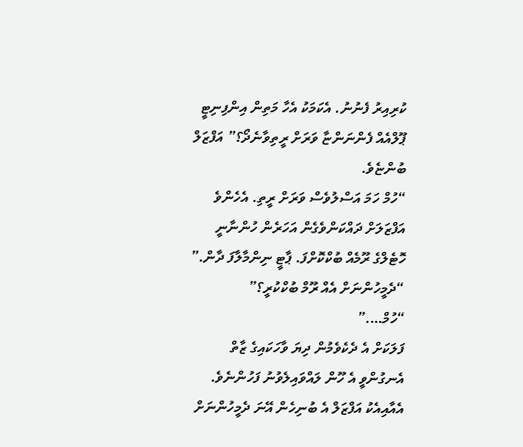ކުރިއިރު ފެނުނު. އެކަމަކު އެހާ މަތިން އިންފިނިޓީ ޕޫލްއެއް ފެންނަންޏާ ވަރަށް ރީތިވާނެދޯ؟” އަފްޒަލް ބުންޏެވެ.
“ހުމް ހަމަ އަސްލުވެސް ވަރަށް ރީތި. އެހެންވެ އަފްޒަލަށް ދައްކަންވެގެން އަހަރެން ހުންނާނީ ހޮޓެލްގެ ރޫމެއް ބުކްކޮށްފަ. ޕާޓީ ނިންމާލާފަ ދާން.”
“ދެމީހުންނަށް އެއް ރޫމް ބުކްކުރީ؟”
“ހުމް….”
ފަލަކަށް އެ ދެކެވެމުން ދިޔަ ވާހަކައިގެ ޒާތް އެނގުންވީ އެ ހޫން ލައްވައިލެވުނު ފަހުންނެވެ. އެއާއިއެކު އަފްޒަލް އެ ބުނިހެން އޭނަ ދެމީހުންނަށް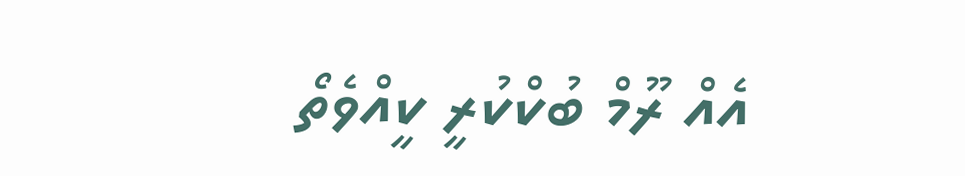އެއް ރޫމް ބުކްކުރީ ކީއްވެތޯ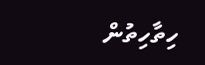ހިތާހިތުން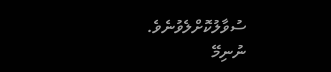ސުވާލުކޮށްލެވުނެވެ.
ނުނިމޭ